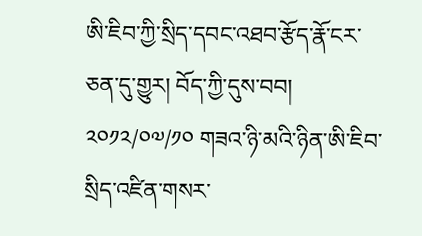ཨི་ཇིབ་ཀྱི་སྲིད་དབང་འཐབ་རྩོད་རྣོ་ངར་ཅན་དུ་གྱུར། བོད་ཀྱི་དུས་བབ། ༢༠༡༢/༠༧/༡༠ གཟའ་ཉི་མའི་ཉིན་ཨི་ཇིབ་སྲིད་འཛིན་གསར་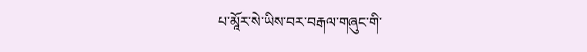པ་མཱོར་སེ་ཡིས་བར་བརྒལ་གཞུང་གི་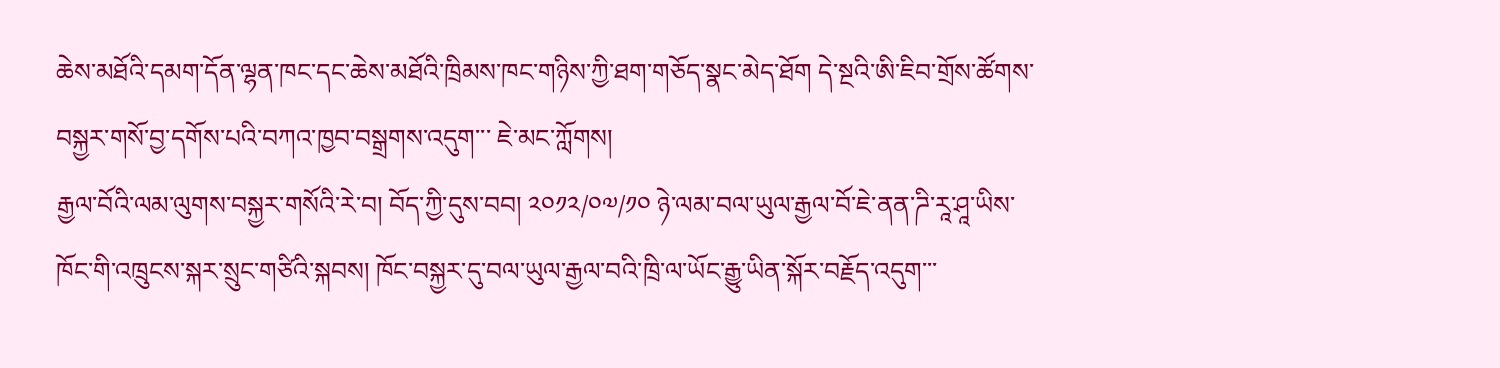ཆེས་མཐོའི་དམག་དོན་ལྷན་ཁང་དང་ཆེས་མཐོའི་ཁྲིམས་ཁང་གཉིས་ཀྱི་ཐག་གཅོད་སྣང་མེད་ཐོག དེ་སྔའི་ཨི་ཇིབ་གྲོས་ཚོགས་བསྐྱར་གསོ་བྱ་དགོས་པའི་བཀའ་ཁྱབ་བསྒྲགས་འདུག་་་ ཇེ་མང་ཀློགས།
རྒྱལ་བོའི་ལམ་ལུགས་བསྐྱར་གསོའི་རེ་བ། བོད་ཀྱི་དུས་བབ། ༢༠༡༢/༠༧/༡༠ ཉེ་ལམ་བལ་ཡུལ་རྒྱལ་བོ་ཇེ་ནན་ཌི་རཱ་ཤཱ་ཡིས་ཁོང་གི་འཁྲུངས་སྐར་སྲུང་གཙིའི་སྐབས། ཁོང་བསྐྱར་དུ་བལ་ཡུལ་རྒྱལ་བའི་ཁྲི་ལ་ཡོང་རྒྱུ་ཡིན་སྐོར་བརྗོད་འདུག་་་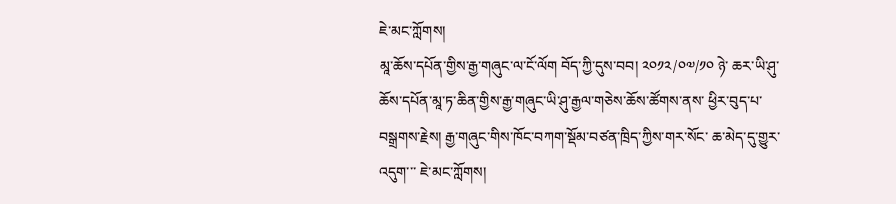ཇེ་མང་ཀློགས།
མཱ་ཆོས་དཔོན་གྱིས་རྒྱ་གཞུང་ལ་ངོ་ལོག བོད་ཀྱི་དུས་བབ། ༢༠༡༢/༠༧/༡༠ ཉེ་ ཆར་ཡི་ཤུ་ཆོས་དཔོན་མཱ་ཏ་ཆིན་གྱིས་རྒྱ་གཞུང་ཡི་ཤུ་རྒྱལ་གཅེས་ཆོས་ཚོགས་ནས་ ཕྱིར་བུད་པ་བསྒྲགས་རྗེས། རྒྱ་གཞུང་གིས་ཁོང་བཀག་སྡོམ་བཙན་ཁྲིད་ཀྱིས་གར་སོང་ ཆ་མེད་དུ་གྱུར་འདུག་་་ ཇེ་མང་ཀློགས།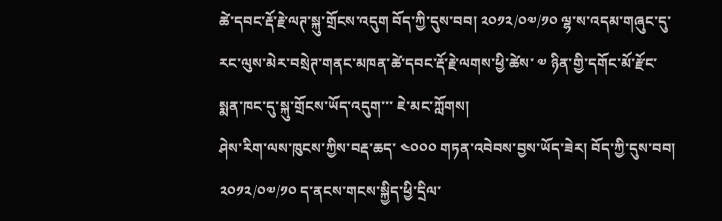ཚེ་དབང་རྡོ་རྗེ་ལཊ་སྐུ་གྲོངས་འདུག བོད་ཀྱི་དུས་བབ། ༢༠༡༢/༠༧/༡༠ ལྷ་ས་འདམ་གཞུང་དུ་རང་ལུས་མེར་བསྲེཊ་གནང་མཁན་ཚེ་དབང་རྡོ་རྗེ་ལགས་ཕྱི་ཚེས་ ༧ ཉིན་གྱི་དགོང་མོ་རྫོང་སྨན་ཁང་དུ་སྐུ་གྲོངས་ཡོད་འདུག་་་ ཇེ་མང་ཀློགས།
ཤེས་རིག་ལས་ཁུངས་ཀྱིས་བརྡ་ཆད་ ༤༠༠༠ གཏན་འབེབས་བྱས་ཡོད་ཟེར། བོད་ཀྱི་དུས་བབ། ༢༠༡༢/༠༧/༡༠ ད་ནངས་གངས་སྐྱིད་ཕྱི་དྲིལ་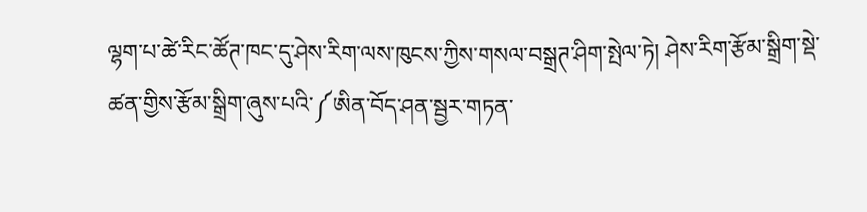ལྷག་པ་ཚེ་རིང་ཚོཊ་ཁང་དུ་ཤེས་རིག་ལས་ཁུངས་ཀྱིས་གསལ་བསྒྲཊ་ཤིག་སྤེལ་ཏེ། ཤེས་རིག་རྩོམ་སྒྲིག་སྡེ་ཚན་གྱིས་རྩོམ་སྒྲིག་ཞུས་པའི་༼ཨིན་བོད་ཤན་སྦྱར་གཏན་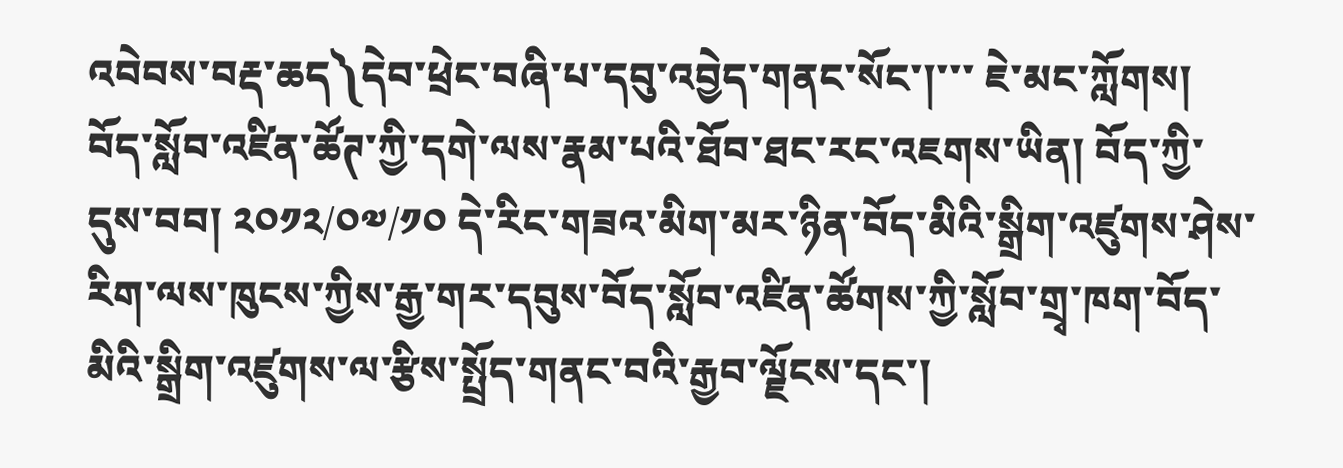འབེབས་བརྡ་ཆད༽དེབ་ཕྲེང་བཞི་པ་དབུ་འབྱེད་གནང་སོང་།་་་ ཇེ་མང་ཀློགས།
བོད་སློབ་འཛིན་ཚོཊ་ཀྱི་དགེ་ལས་རྣམ་པའི་ཐོབ་ཐང་རང་འཇགས་ཡིན། བོད་ཀྱི་དུས་བབ། ༢༠༡༢/༠༧/༡༠ དེ་རིང་གཟའ་མིག་མར་ཉིན་བོད་མིའི་སྒྲིག་འཛུགས་ཤེས་རིག་ལས་ཁུངས་ཀྱིས་རྒྱ་གར་དབུས་བོད་སློབ་འཛིན་ཚོགས་ཀྱི་སློབ་གྲྭ་ཁག་བོད་མིའི་སྒྲིག་འཛུགས་ལ་རྩིས་སྤྲོད་གནང་བའི་རྒྱབ་ལྗོངས་དང་།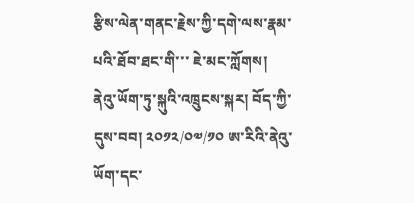རྩིས་ལེན་གནང་རྗེས་ཀྱི་དགེ་ལས་རྣམ་པའི་ཐོབ་ཐང་གི་་་ ཇེ་མང་ཀློགས།
ནེའུ་ཡོག་ཏུ་སྐུའི་འཁྲུངས་སྐར། བོད་ཀྱི་དུས་བབ། ༢༠༡༢/༠༧/༡༠ ཨ་རིའི་ནེའུ་ཡོག་དང་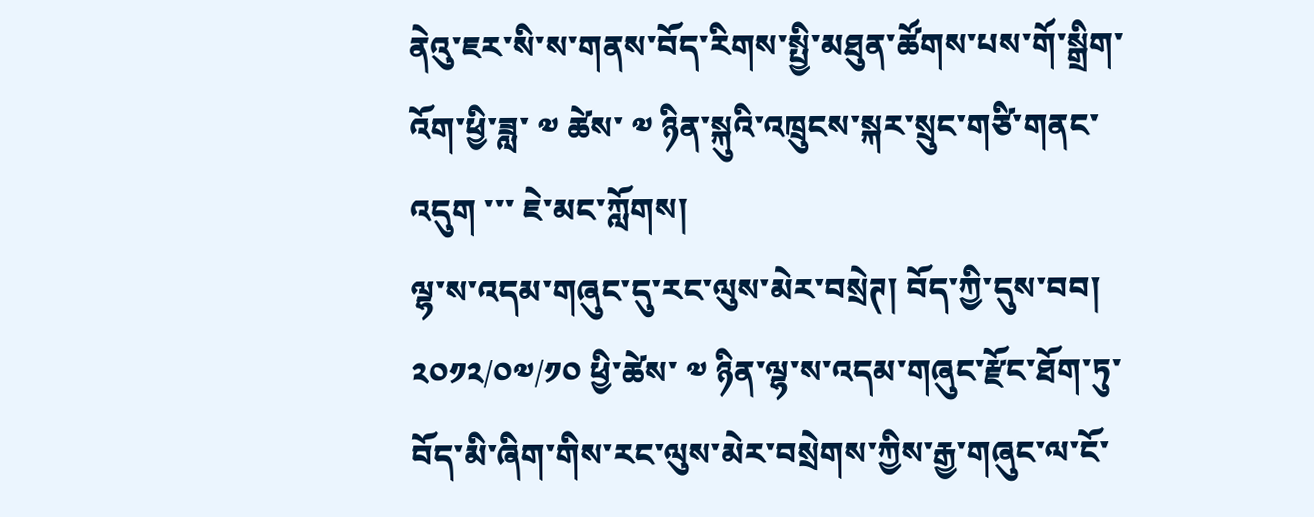ནེའུ་ཇར་སི་ས་གནས་བོད་རིགས་སྤྱི་མཐུན་ཚོགས་པས་གོ་སྒྲིག་འོག་ཕྱི་ཟླ་ ༧ ཚེས་ ༧ ཉིན་སྐུའི་འཁྲུངས་སྐར་སྲུང་གཙི་གནང་འདུག ་་་ ཇེ་མང་ཀློགས།
ལྷ་ས་འདམ་གཞུང་དུ་རང་ལུས་མེར་བསྲེཊ། བོད་ཀྱི་དུས་བབ། ༢༠༡༢/༠༧/༡༠ ཕྱི་ཚེས་ ༧ ཉིན་ལྷ་ས་འདམ་གཞུང་རྫོང་ཐོག་ཏུ་བོད་མི་ཞིག་གིས་རང་ལུས་མེར་བསྲེགས་ཀྱིས་རྒྱ་གཞུང་ལ་ངོ་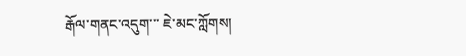རྒོལ་གནང་འདུག་་་ ཇེ་མང་ཀློགས།